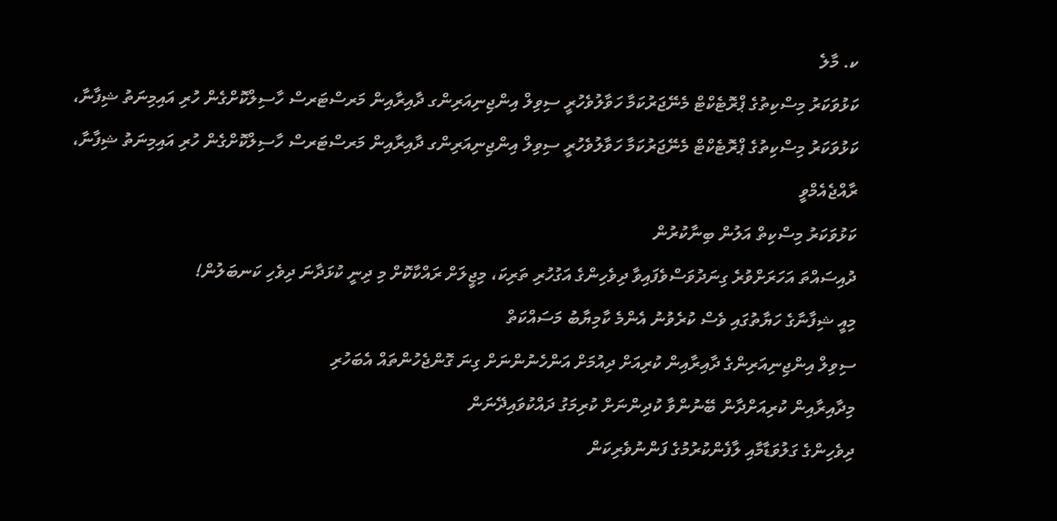ކ. މާލެ
ކަޅުވަކަރު މިސްކިތުގެ ޕްރޮޓެކްޓް މެނޭޖަރުކަމާ ހަވާލުވެހުރީ ސިވިލް އިންޖިނިއަރިންގ ދާއިރާއިން މަރސްޓަރސް ހާސިލްކޮށްގެން ހުރި އައިމިނަތު ޝިފާނާ،
ކަޅުވަކަރު މިސްކިތުގެ ޕްރޮޓެކްޓް މެނޭޖަރުކަމާ ހަވާލުވެހުރީ ސިވިލް އިންޖިނިއަރިންގ ދާއިރާއިން މަރސްޓަރސް ހާސިލްކޮށްގެން ހުރި އައިމިނަތު ޝިފާނާ،
ރާއްޖެއެމްވީ
ކަޅުވަކަރު މިސްކިތް އަލުން ބިނާކުރުން
ދުއިސައްތަ އަހަރަށްވުރެ ގިނަދުވަސްވެފައިވާ ދިވެހިންގެ އަގުހުރި ތަރިކަ، މިޖީލަށް ރައްކާކޮށް މި ދިނީ ކުޅަދާނަ ދިވެހި ކަނބަލުން!
މިއީ ޝިފާނާގެ ހަޔާތުގައި ވެސް ކުރެވުނު އެންމެ ކާމިޔާބު މަސައްކަތް
ސިވިލް އިންޖިނިއަރިންގެ ދާއިރާއިން ކުރިއަށް ދިއުމަށް އަންހެނުންނަށް ގިނަ ގޮންޖެހުންތައް އެބަހުރި
މިދާއިރާއިން ކުރިއަށްދާން ބޭނުންވާ ކުދިންނަށް ކުރިމަގު ދައްކުވައިދޭނަން
ދިވެހިންގެ ގަލުވަޑާމާއި ލާފެންކުރުމުގެ ފަންނުވެރިކަން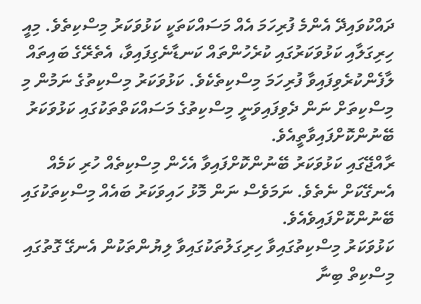ދައްކުވައިދޭ އެންމެ ފުރިހަމަ އެއް މަސައްކަތަކީ ކަޅުވަކަރު މިސްކިތެވެ. މިއީ ހިރިގަލާއި ކަޅުވަކަރުގައި ކުރެހުންތައް ކަނޑާނެގިފައިވާ، އެތެރޭގެ ބައިތައް ލާފެންކުރެވިފައިވާ ފުރިހަމަ މިސްކިތެކެވެ. ކަޅުވަކަރު މިސްކިތުގެ ނަމުން މި މިސްކިތަށް ނަން ދެވިފައިވަނީ މިސްކިތުގެ މަސައްކަތްތަކުގައި ކަޅުވަކަރު ބޭނުންކޮށްފައިވާތީއެވެ.
ރާއްޖޭގައި ކަޅުވަކަރު ބޭނުންކޮށްފައިވާ އެހެން މިސްކިތެއް ހުރި ކަމެއް އެނގޭކަށް ނެތެވެ. ނަމަވެސް ނަން މޮޅު ހައިވަކަރު ބައެއް މިސްކިތަކުގައި ބޭނުންކޮށްފައިވެއެވެ.
ކަޅުވަކަރު މިސްކިތުގައިވާ ހިރިގަލުތަކުގައިވާ ލިޔުންތަކުން އެނގޭ ގޮތުގައި މިސްކިތް ބިނާ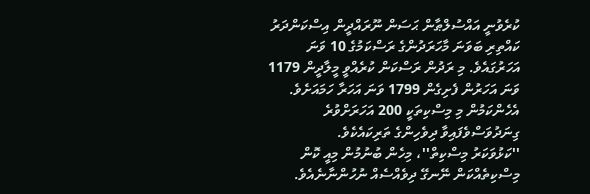ކުރެވުނީ އައްސުލްޠާން ޙަސަން ނޫރައްދީން އިސްކަންދަރު ކައްތިރި ބަވަނަ މާހަރަދުންގެ ރަސްކަމުގެ 10 ވަނަ އަހަރުގައެވެ. މި ރަދުން ރަސްކަން ކުރެއްވީ މީލާދީން 1179 ވަނަ އަހަރުން ފެށިގެން 1799 ވަނަ އަހަރާ ހަމައަށެވެ. އެހެންކަމުން މި މިސްކިތަކީ 200 އަހަރަށްވުރެ ގިނަދުވަސްވެފައިވާ ދިވެހިންގެ ތަރިކައެކެވެ.
''ކަޅުވަކަރު މިސްކިތް''، މިހެން ބުނުމުން މިއީ ކޮން މިސްކިތެއްކަން ނޭނގޭ ދިވެއްސެއް ނުހުންނާނެއެވެ.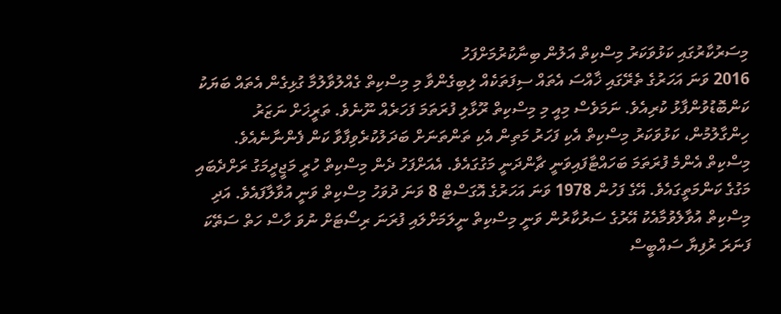މިސަރުކާރުގައި ކަޅުވަކަރު މިސްކިތް އަލުން ބިނާކުރުމަށްފަހު
2016 ވަނަ އަހަރުގެ ތެރޭގައި ޚާއްސަ އެތައް ސިފަތަކެއް ލިބިގެންވާ މި މިސްކިތް ގެއްލުވާލުމާ ގުޅިގެން އެތައް ބަޔަކު ކަންބޮޑުވުންފާޅު ކުރިއެވެ. ނަމަވެސް މިއީ މި މިސްކިތް ރޫޅާލި ފުރަތަމަ ފަހަރެއް ނޫނެވެ. ތަރީޚަށް ނަޒަރު ހިންގާލުމުން، ކަޅުވަކަރު މިސްކިތް އެކި ފަހަރު މަތިން އެކި ތަންތަނަށް ބަދަލުކުރެވިފާވާ ކަން ފެންނާނެއެވެ.
މިސްކިތް އެންމެ ފުރަތަމަ ބަހައްޓާފައިވަނީ ޗާންދަނީ މަގުގައެވެ. އެއަށްފަހު ދެން މިސްކިތް ހުރީ މަޖީދީމަގު ރަށްދެބައި މަގުގެ ކަންމަތީގައެވެ. އޭގެ ފަހުން 1978 ވަނަ އަހަރުގެ އޮގަސްޓް 8 ވަނަ ދުވަހު މިސްކިތް ވަނީ އުވާލާފައެވެ. އަދި މިސްކިތް އުވާލެވުމާއެކު އޭރުގެ ސަރުކާރުން ވަނީ މިސްކިތް ނީލަމަށްލައި ފުރަނަ ރިސޯޓަށް ނުވަ ހާސް ހަތް ސަތޭކަ ފަނަރަ ރުފިޔާ ސައްބީސް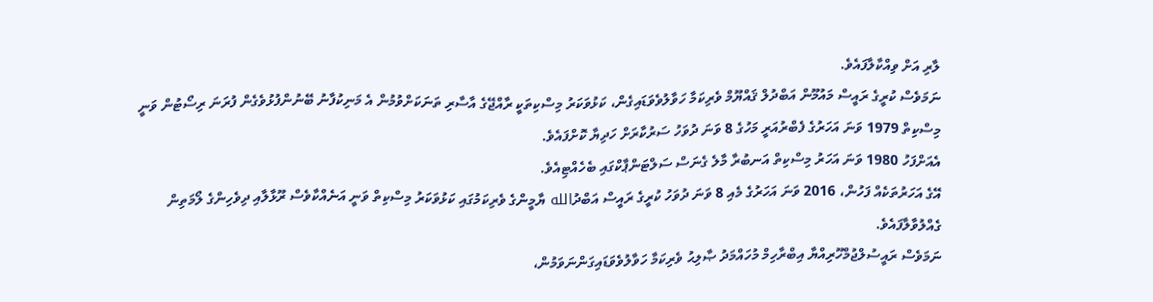ލާރި އަށް ވިއްކާލާފައެވެ.
ނަމަވެސް ކުރީގެ ރައީސް މައުމޫން އަބްދުލް ޤައްޔޫމް ވެރިކަމާ ހަވާލުވެވަޑައިގެން، ކަޅުވަކަރު މިސްކިތަކީ ރާއްޖޭގެ އާސާރި ތަނަކަށްވުމުން އެ މަނިކުފާނު ބޭނުންފުޅުވެގެން ފުރަނަ ރިސޯޓުން ވަނީ މިސްކިތް 1979 ވަނަ އަހަރުގެ ފެބްރުއަރީ މަހުގެ 8 ވަނަ ދުވަހު ސަރުކާރަށް ހަދިޔާ ކޮށްފައެވެ.
އެއަށްފަހު 1980 ވަނަ އަހަރު މިސްކިތް އަނބުރާ މާލެ ގެނަސް ސަލްޓަންޕާކްގައި ބެހެއްޓިއެވެ.
އޭގެ އަހަރުތަކެއް ފަހުން، 2016 ވަނަ އަހަރުގެ މެއި 8 ވަނަ ދުވަހު ކުރީގެ ރައީސް އަބްދުالله ޔާމީންގެ ވެރިކަމުގައި ކަޅުވަކަރު މިސްކިތް ވަނީ އަނެއްކާވެސް ރޫޅާލާއި ދިވެހިންގެ ލޯމަތިން ގެއްލުވާލާފައެވެ.
ނަމަވެސް ރައީސުލްޖުމްހޫރިއްޔާ އިބްރާހިމް މުހައްމަދު ޞާލިޙު ވެރިކަމާ ހަވާލުވެވަޑައިގަންނަވަމުން،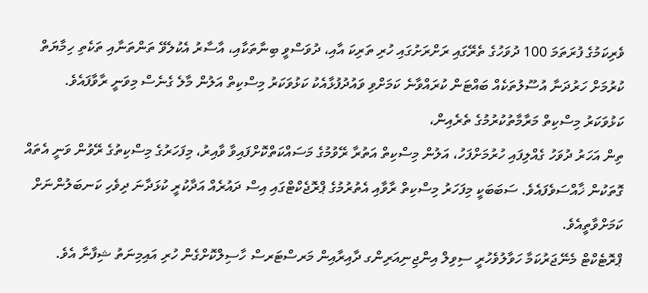ވެރިކަމުގެ ފުރަތަމަ 100 ދުވަހުގެ ތެރޭގައި ރަށްރަށުގައި ހުރި ތަރިކަ އާއި، ދުވަސްވީ ބިނާތަކާއި، އާސާރު އެކުލެވޭ ތަންތަނާއި ތަކެތި ހިމާޔަތް ކުރުމަށް ހަރުދަނާ އުސޫލުތަކެއް ބައްޓަން ކުރައްވާނެ ކަމަށްވި ވައުދުފުޅާއެކު ކަޅުވަކަރު މިސްކިތް އަލުން މާލެ ގެނެސް މިވަނީ ރާވާފައެވެ.
ކަޅުވަކަރު މިސްކިތް މަރާމާތުކުރުމުގެ ތެރެއިން،
ތިން އަހަރު ދުވަހު ގެއްލިފައި ހުރުމަށްފަހު، އަލުން މިސްކިތް އަތުރާ ރޭވުމުގެ މަސައްކަތްކޮށްފައިވާ ވާއިރު، މިފަހަރުގެ މިސްކިތުގެ ރޭވުން ވަނީ އެތައް ގޮތަކުން ޚާއްސަވެފައެވެ. ސަބަބަކީ މިފަހަރު މިސްކިތް ރާވާއި އެތުރުމުގެ ޕްރޮޖެކްޓްގައި އިސް ދައުރެއް އަދާކުރީ ކުޅަދާނަ ދިވެހި ކަނބަލުންނަށް ކަމަށްވާތީއެވެ.
ޕްރޮޓެކްޓް މެނޭޖަރުކަމާ ހަވާލުވެހުރީ ސިވިލް އިންޖިނިއަރިންގ ދާއިރާއިން މަރސްޓަރސް ހާސިލްކޮށްގެން ހުރި އައިމިނަތު ޝިފާނާ އެވެ.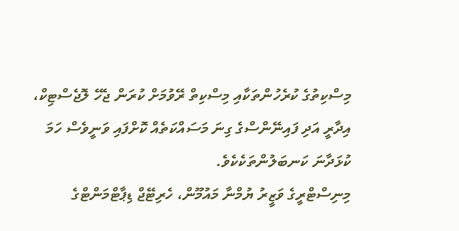މިސްކިތުގެ ކުރެހުންތަކާއި މިސްކިތް ރޭވުމަށް ކުރަން ޖެހޭ ލޮޖެސްޓިކް، އިދާރީ އަދި ފައިނޭންސްގެ ގިނަ މަސައްކަތެއް ކޮށްފައި ވަނީވެސް ހަމަ ކުޅަދާނަ ކަނބަލުންތަކެކެވެ.
މިނިސްޓްރީގެ ވަޒީރު ޔުމްނާ މައުމޫން، ހެރިޓޭޖް ޑިޕާޓްމަންޓްގެ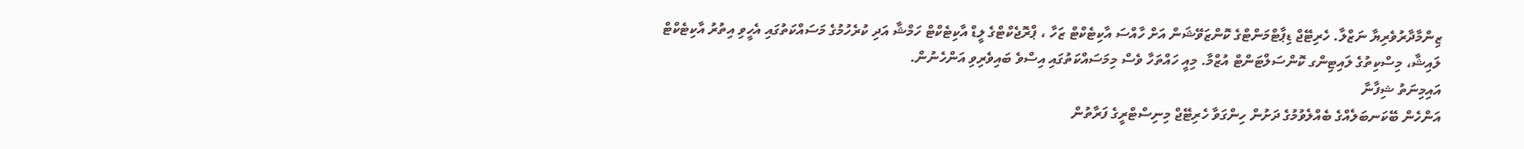ޒިންމާދާރުވެރިޔާ ނަޒްލާ. ހެރިޓޭޖް ޑިޕާޓްމަންޓްގެ ކޮންޒަވޭޝަން އަށް ހާއްސަ އާކިޓެކްޓް ޒަހާ ، ޕްރޮޖެކްޓްގެ ލީޑް އާކިޓެކްޓް ހަމްޝާ އަދި ކުރެހުމުގެ މަސައްކަތުގައި އެހީވި އިތުރު އާކިޓެކްޓް ލައިޝާ، މިސްކިތުގެ ލައިޓިންގ ކޮންސަލްޓަންޓް އުޒްމާ. މިއީ ހައްތަހާ ވެސް މިމަސައްކަތުގައި އިސްވެ ބައިވެރިވި އަންހެނުން.
އައިމިނަތު ޝިފާނާ
އަންހެން ބޭކަނބަލެއްގެ ބެއްލެވުމުގެ ދަށުން ހިންގަވާ ހެރިޓޭޖް މިނިސްޓްރީގެ ފަރާތުން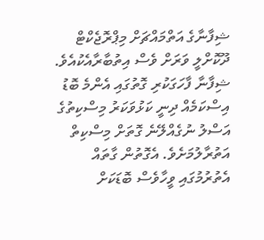ޝިފާނާގެ އަތްމައްޗަށް މިޕްރޮޖެކްޓް ދޫކޮށްލީ ވަރަށް ވެސް އިތުބާރާއެކުއެވެ. ޝިފާނާ ފާހަގަކުރި ގޮތުގައި އެންމެ ބޮޑު އިސްކަމެއް ދިނީ ކަޅުވަކަރު މިސްކިތުގެ އަސްލު ނުގެއްލޭނެ ގޮތަށް މިސްކިތް އަތުރާލުމަށެވެ. އެގޮތުން ގާތައް އެތުރުމުގައި ވީހާވެސް ބޮޑަކަށް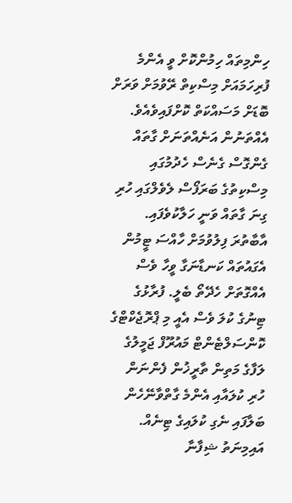ހިންމިތައް ހިމުންކޮށް ވީ އެންމެ ފުރިހަމައަށް މިސްކިތް ރޭވުމަށް ވަރަށް ބޮޑަށް މަސައްކަތް ކޮށްފައިވެއެވެ.
އެއްތަނުން އަނެއްތަނަށް ގާތައް ގެންގޮސް ގެނެސް ހެދުމުގައި މިސްކިތުގެ ބަރަފޯސް ލެވެލްގައި ހުރި ގިނަ ގާތައް ވަނީ ހަލާކުވެފައި. އާބާތުރަ ފިލުވުމަށް ހާއްސަ ޓީމުން އެގައުތައް ކަނޑާނަގާ ވީހާ ވެސް އެއްގޮތަށް ހެދޭތޯ ބެލީ. ފުރާޅުގެ ޓިނުގެ ކުލަ ވެސް އެއީ މި ޕްރޮޖެކްޓްގެ ކޮންސަލްޓެންޓް މައުރޫފް ޖަމީލުގެ ލަފާގެ މަތިން ތާރީޚުން ފެންނަން ހުރި ކުލައާއި އެންމެ ގާތްވާނޭހެން ބަލާފައި ނެގި ކުލައިގެ ޓިނެއް.
އައިމިނަތު ޝިފާނާ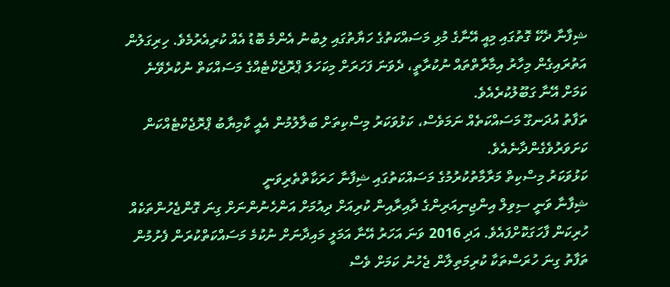ޝިފާނާ ދެކޭ ގޮތުގައި މިއީ އޭނާގެ މުޅި މަސައްކަތުގެ ހަޔާތުގައި ލިބުނު އެންމެ ބޮޑު އެއް ކުރިއެރުމެވެ. ހިރިގަލުން އަތުރައިގެން މިހާރު އިމާރާތްތައް ނުކުރާތީ، ދެވަނަ ފަހަރަށް މިކަހަލަ ޕްރޮޖެކްޓެއްގެ މަސައްކަތް ނުކުރެވޭނެ ކަމަށް އޭނާ ގަބޫލުކުރެއެވެ.
ތަފާތު އުދަނގޫ މަސައްކަތެއް ނަމަވެސް، ކަޅުވަކަރު މިސްކިތަށް ބަލާލުމުން އެއީ ކާމިޔާބު ޕްރޮޖެކްޓެއްކަން ކަށަވަރުވެގެންދާނެއެވެ.
ކަޅުވަކަރު މިސްކިތް މަރާމާތުކުރުމުގެ މަސައްކަތުގައި ޝިފާނާ ހަރަކާތްތެރިވަނީ
ޝިފާނާ ވަނީ ސިވިލް އިންޖިނިއަރިންގެ ދާއިރާއިން ކުރިއަށް ދިއުމަށް އަންހެނުންނަށް ގިނަ ގޮންޖެހުންތަކެއް ހުރިކަން ފާހަގަކޮށްފައެވެ. އަދި 2016 ވަނަ އަހަރު އޭނާ އަމަލީ މައިދާނަށް ނުކުމެ މަސައްކަތްކުރަން ފެށުމުން ތަފާތު ގިނަ ހުރަސްތަކާ ކުރިމަތިލާން ޖެހުނު ކަމަށް ވެސް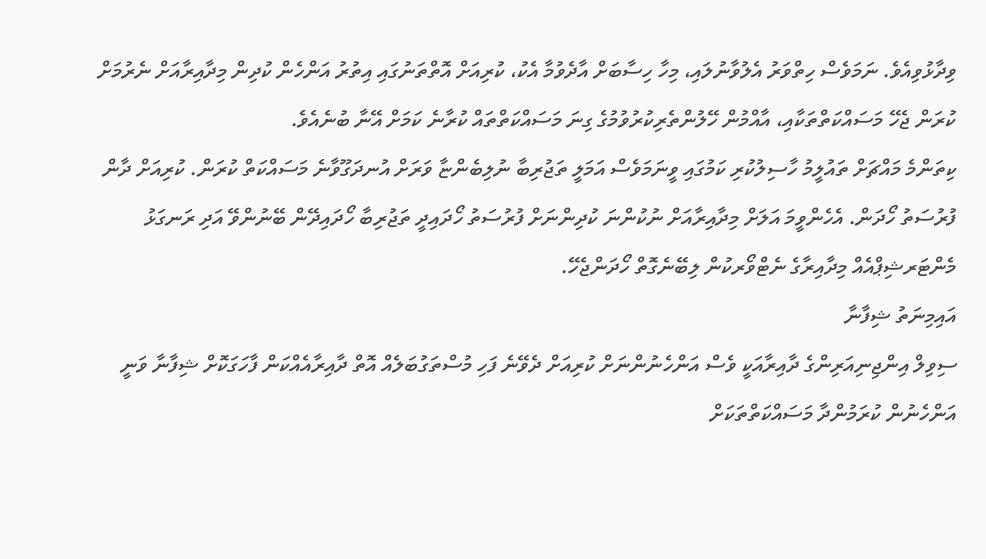ވިދާޅުވިއެވެ. ނަމަވެސް ހިތްވަރު އެލުވާނުލައި، މިހާ ހިސާބަށް އާދެވުމާ އެކު، ކުރިއަށް އޮތްތަނުގައި އިތުރު އަންހެން ކުދިން މިދާއިރާއަށް ނެރުމަށް ކުރަން ޖެހޭ މަސައްކަތްތަކާއި، އާއްމުން ހޭލުންތެރިކުރުވުމުގެ ގިނަ މަސައްކަތްތައް ކުރާނެ ކަމަށް އޭނާ ބުނެއެވެ.
ކިތަންމެ މައްޗަށް ތައުލީމު ހާސިލުކުރި ކަމުގައި ވީނަމަވެސް އަމަލީ ތަޖުރިބާ ނުލިބެންޏާ ވަރަށް އުނދަގޫވާނެ މަސައްކަތް ކުރަން. ކުރިއަށް ދާން ފުރުސަތު ހޯދަން. އެހެންވީމަ އަލަށް މިދާއިރާއަށް ނުކުންނަ ކުދިންނަށް ފުރުސަތު ހޯދައިދީ ތަޖުރިބާ ހޯދައިދޭން ބޭނުންވޭ އަދި ރަނގަޅު މެންޓަރޝިޕްއެއް މިދާއިރާގެ ނެޓްވޯރކުން ލިބޭނެގޮތް ހޯދަންޖެހޭ.
އައިމިނަތު ޝިފާނާ
ސިވިލް އިންޖިނިއަރިންގެ ދާއިރާއަކީ ވެސް އަންހެނުންނަށް ކުރިއަށް ދެވޭނެ ފަހި މުސްތަގުބަލެއް އޮތް ދާއިރާއެއްކަން ފާހަގަކޮށް ޝިފާނާ ވަނީ އަންހެނުން ކުރަމުންދާ މަސައްކަތްތަކަށް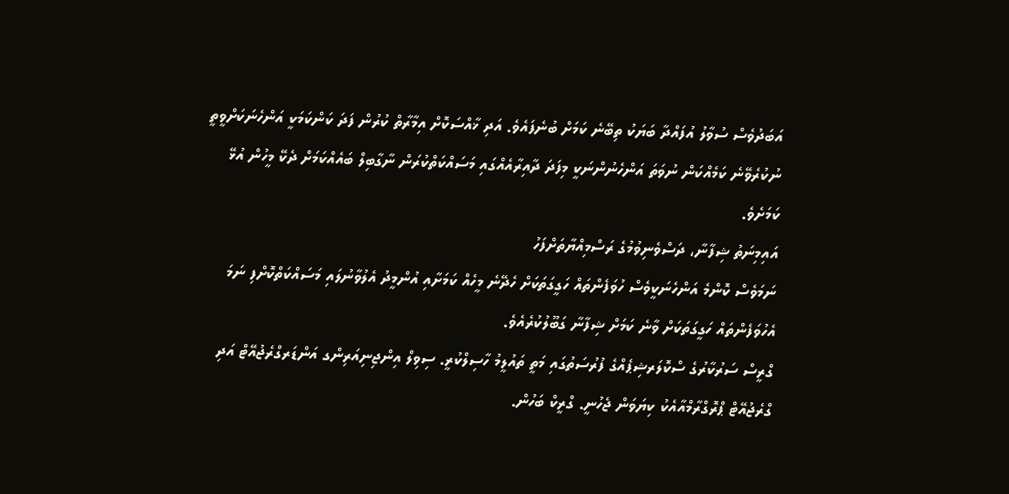އަބަދުވެސް ސުވާލު އުފައްދާ ބަޔަކު ތިބޭނެ ކަމަށް ބުނެފައެވެ. އަދި ޚާއްސަކޮށް އިމާރާތް ކުރުން ފަދަ ކަންކަމަކީ އަންހެނަކަށްވީތީ ނުކުރެވޭނެ ކަމެއްކަން ނުވަތަ އަންހެނުންނަކީ މިފަދަ ދާއިރާއެއްގައި މަސައްކަތްކުރަން ނާގާބިލް ބައެއްކަމަށް ދެކޭ މީހުން އުޅޭ ކަމަށެވެ.
އައިމިނަތު ޝިފާނާ، ދަސްވެނިވުމުގެ ރަސްމިއްޔާތަށްފަހު
ނަމަވެސް ކޮންމެ އަންހެނަކީވެސް ހުވަފެންތައް ހަގީގަތަކަށް ހެދޭނެ މީހެއް ކަމަށާއި އުންމީދު އެލުވާނުލައި މަސައްކަތްކޮށްފި ނަމަ އެހުވަފެންތައް ހަގީގަތަކަށް ވާނެ ކަމަށް ޝިފާނާ ގަބޫލުކުރެއެވެ.
ގްރީސް ސަރުކާރުގެ ސްކޮލަރޝިޕެއްގެ ފުރުސަތުގައި މަތީ ތައުލީމު ހާސިލްކުރީ. ސިވިލް އިންޖިނިއަރިންގ އަންޑަރގްރެޖުއޭޓް އަދި ގްރެޖުއޭޓް ޕްރޮގްރާމްއާއެކު ކިޔަވަން ޖެހުނީ. ގްރީކް ބަހުން.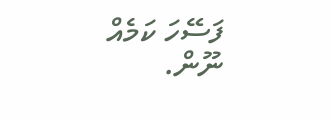ފަސޭހަ ކަމެއް ނޫން.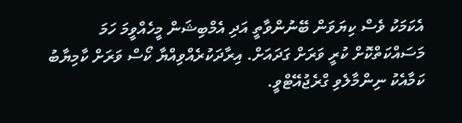އެކަމަކު ވެސް ކިޔަވަން ބޭނުންވާތީ އަދި އެމްބިޝަން މީހެއްވީމަ ހަމަ މަސައްކަތްކޮށް ކުރީ ވަރަށް ގަދައަށް. އިރާދަކުރެއްވިއްޔާ ކޯސް ވަރަށް ކާމިޔާބު ކަމާއެކު ނިންމާލެވި ގްރެޖުއޭޓްވީ.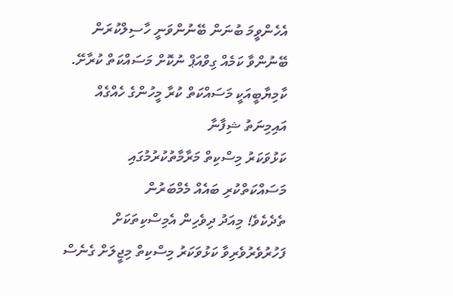އެހެންވީމަ ބުނަން ބޭނުންވަނީ ހާސިލްކުރަން ބޭނުންވާ ކަމެއް ގިވްއަޕް ނުކޮށް މަސައްކަތް ކުރާށޭ. ކާމިޔާބީއަކީ މަސައްކަތް ކުރާ މީހުންގެ ހެއްގެއް
އައިމިނަތު ޝިފާނާ
ކަޅުވަކަރު މިސްކިތް މަރާމާތުކުރުމުގައި މަސައްކަތްކުރި ބައެއް މެމްބަރުން
ތެދެކެވެ! މިއަދު ދިވެހިން އެމިސްކިތަކަށް ފަހުރުވެރުވެރިވާ ކަޅުވަކަރު މިސްކިތް މިޖީލަށް ގެނެސް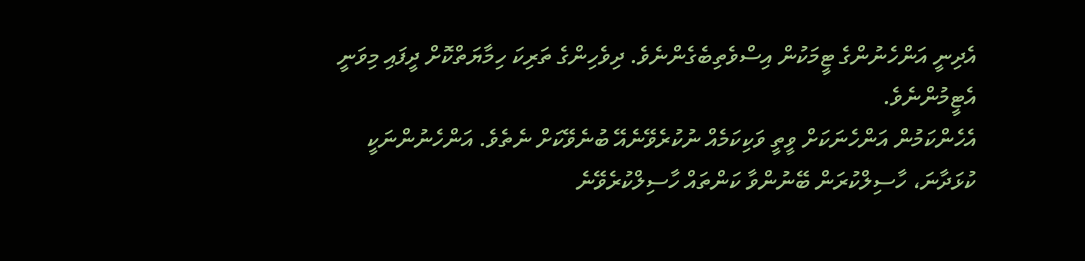އެދިނީ އަންހެނުންގެ ޓީމަކުން އިސްވެތިބެގެންނެވެ. ދިވެހިންގެ ތަރިކަ ހިމާޔަތްކޮށް ދީފައި މިވަނީ އެޓީމުންނެވެ.
އެހެންކަމުން އަންހެނަކަށް ވީތީ ވަކިކަމެއް ނުކުރެވޭނެއޭ ބުނެވޭކަށް ނެތެވެ. އަންހެނުންނަކީ ކުޅަދާނަ، ހާސިލްކުރަން ބޭނުންވާ ކަންތައް ހާސިލްކުރެވޭނެ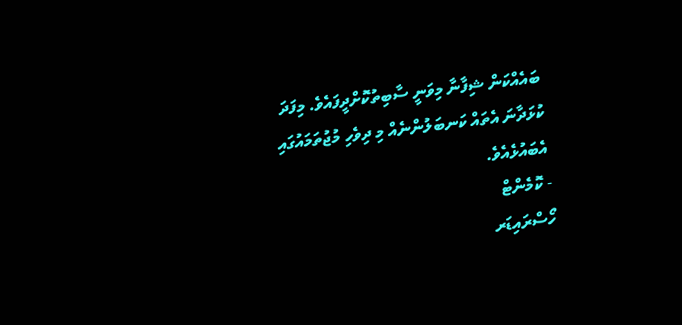ބައެއްކަން ޝިފާނާ މިވަނީ ސާބިތުކޮށްދީފައެވެ. މިފަދަ ކުޅަދާނަ އެތައް ކަނބަލުންނެއް މި ދިވެހި މުޖުތަމައުގައި އެބައުޅެއެވެ.
- ކޮމެންޓް
ހޯސްރައިޑަރ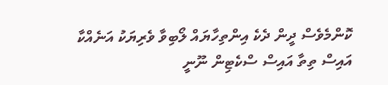ކޮންމެވެސް ދީން ދެކެ އިންތިހާޔައް ލޯބިވާ ވެރިޔަކު އަނެއްކާ އައިސް ތިތާ އައިސް ސްކެޓިން ނޫނީ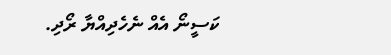ކަސީނޯ އެއް ނެހެދިއްޔާ ރޯދި.